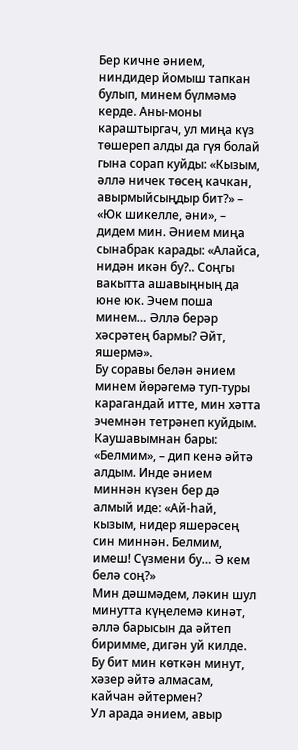Бер кичне әнием, ниндидер йомыш тапкан булып, минем бүлмәмә керде. Аны-моны караштыргач, ул миңа күз төшереп алды да гүя болай гына сорап куйды: «Кызым, әллә ничек төсең качкан, авырмыйсыңдыр бит?» – «Юк шикелле, әни», – дидем мин. Әнием миңа сынабрак карады: «Алайса, нидән икән бу?.. Соңгы вакытта ашавыңның да юне юк. Эчем поша минем… Әллә берәр хәсрәтең бармы? Әйт, яшермә».
Бу соравы белән әнием минем йөрәгемә туп-туры карагандай итте, мин хәтта эчемнән тетрәнеп куйдым. Каушавымнан бары: «Белмим», – дип кенә әйтә алдым. Инде әнием миннән күзен бер дә алмый иде: «Ай-һай, кызым, нидер яшерәсең син миннән. Белмим, имеш! Сүзмени бу… Ә кем белә соң?»
Мин дәшмәдем, ләкин шул минутта күңелемә кинәт, әллә барысын да әйтеп биримме, дигән уй килде. Бу бит мин көткән минут, хәзер әйтә алмасам, кайчан әйтермен?
Ул арада әнием, авыр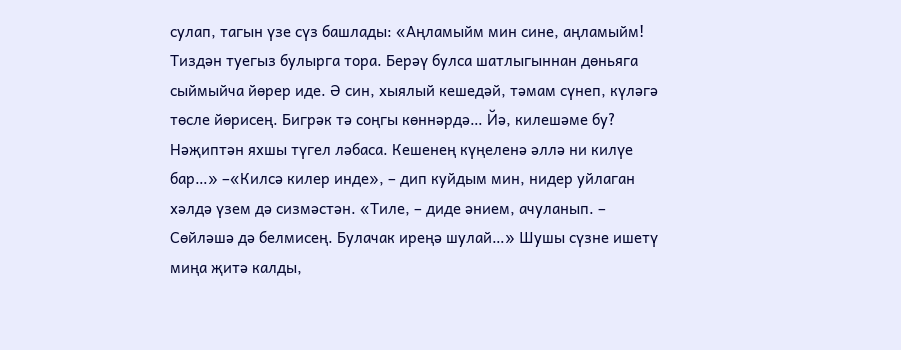сулап, тагын үзе сүз башлады: «Аңламыйм мин сине, аңламыйм! Тиздән туегыз булырга тора. Берәү булса шатлыгыннан дөньяга сыймыйча йөрер иде. Ә син, хыялый кешедәй, тәмам сүнеп, күләгә төсле йөрисең. Бигрәк тә соңгы көннәрдә… Йә, килешәме бу? Нәҗиптән яхшы түгел ләбаса. Кешенең күңеленә әллә ни килүе бар…» –«Килсә килер инде», – дип куйдым мин, нидер уйлаган хәлдә үзем дә сизмәстән. «Тиле, – диде әнием, ачуланып. – Сөйләшә дә белмисең. Булачак иреңә шулай…» Шушы сүзне ишетү миңа җитә калды,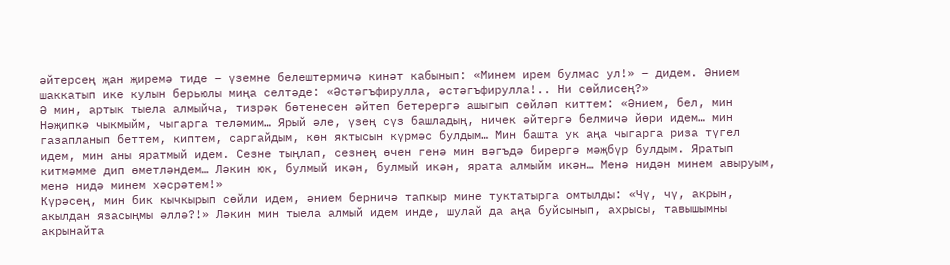әйтерсең җан җиремә тиде – үземне белештермичә кинәт кабынып: «Минем ирем булмас ул!» – дидем. Әнием шаккатып ике кулын берьюлы миңа селтәде: «Әстәгъфирулла, әстәгъфирулла!.. Ни сөйлисең?»
Ә мин, артык тыела алмыйча, тизрәк бөтенесен әйтеп бетерергә ашыгып сөйләп киттем: «Әнием, бел, мин Нәҗипкә чыкмыйм, чыгарга теләмим… Ярый әле, үзең сүз башладың, ничек әйтергә белмичә йөри идем… мин газапланып беттем, киптем, саргайдым, көн яктысын күрмәс булдым… Мин башта ук аңа чыгарга риза түгел идем, мин аны яратмый идем. Сезне тыңлап, сезнең өчен генә мин вәгъдә бирергә мәҗбүр булдым. Яратып китмәмме дип өметләндем… Ләкин юк, булмый икән, булмый икән, ярата алмыйм икән… Менә нидән минем авыруым, менә нидә минем хәсрәтем!»
Күрәсең, мин бик кычкырып сөйли идем, әнием берничә тапкыр мине туктатырга омтылды: «Чү, чү, акрын, акылдан язасыңмы әллә?!» Ләкин мин тыела алмый идем инде, шулай да аңа буйсынып, ахрысы, тавышымны акрынайта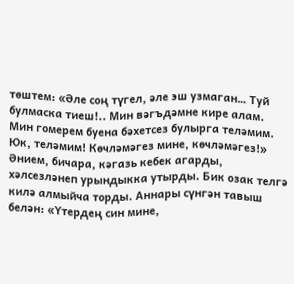төштем: «Әле соң түгел, әле эш узмаган… Туй булмаска тиеш!.. Мин вәгъдәмне кире алам. Мин гомерем буена бәхетсез булырга теләмим. Юк, теләмим! Көчләмәгез мине, көчләмәгез!»
Әнием, бичара, кәгазь кебек агарды, хәлсезләнеп урындыкка утырды. Бик озак телгә килә алмыйча торды. Аннары сүнгән тавыш белән: «Үтердең син мине,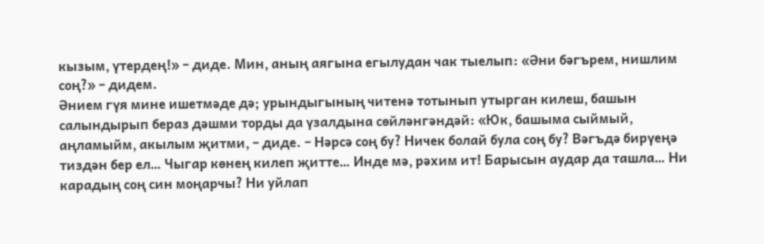кызым, үтердең!» – диде. Мин, аның аягына егылудан чак тыелып: «Әни бәгърем, нишлим соң?» – дидем.
Әнием гүя мине ишетмәде дә; урындыгының читенә тотынып утырган килеш, башын салындырып бераз дәшми торды да үзалдына сөйләнгәндәй: «Юк, башыма сыймый, аңламыйм, акылым җитми, – диде. – Нәрсә соң бу? Ничек болай була соң бу? Вәгъдә бирүеңә тиздән бер ел… Чыгар көнең килеп җитте… Инде мә, рәхим ит! Барысын аудар да ташла… Ни карадың соң син моңарчы? Ни уйлап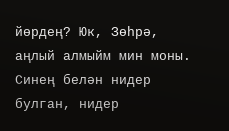йөрдең? Юк, Зөһрә, аңлый алмыйм мин моны. Синең белән нидер булган, нидер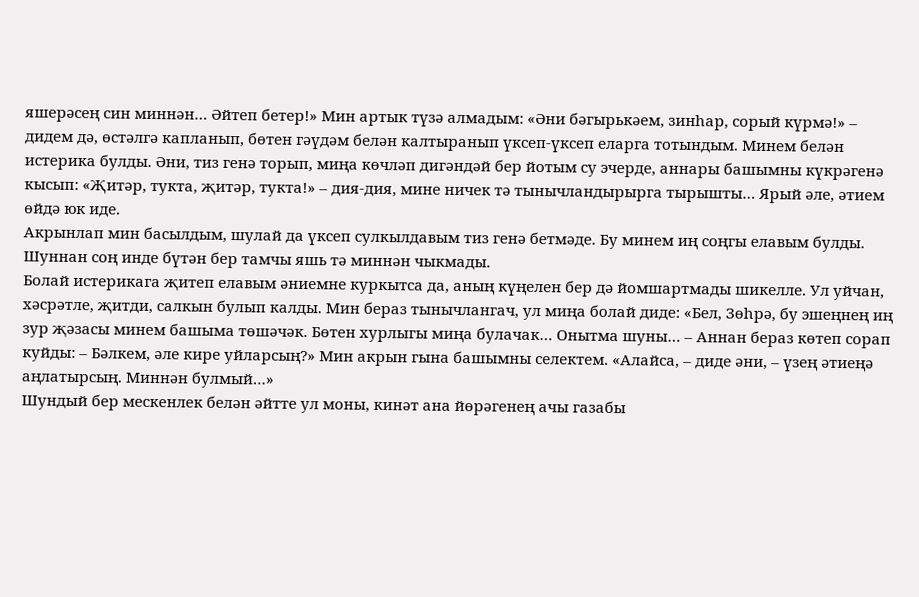яшерәсең син миннән… Әйтеп бетер!» Мин артык түзә алмадым: «Әни бәгырькәем, зинһар, сорый күрмә!» – дидем дә, өстәлгә капланып, бөтен гәүдәм белән калтыранып үксеп-үксеп еларга тотындым. Минем белән истерика булды. Әни, тиз генә торып, миңа көчләп дигәндәй бер йотым су эчерде, аннары башымны күкрәгенә кысып: «Җитәр, тукта, җитәр, тукта!» – дия-дия, мине ничек тә тынычландырырга тырышты… Ярый әле, әтием өйдә юк иде.
Акрынлап мин басылдым, шулай да үксеп сулкылдавым тиз генә бетмәде. Бу минем иң соңгы елавым булды. Шуннан соң инде бүтән бер тамчы яшь тә миннән чыкмады.
Болай истерикага җитеп елавым әниемне куркытса да, аның күңелен бер дә йомшартмады шикелле. Ул уйчан, хәсрәтле, җитди, салкын булып калды. Мин бераз тынычлангач, ул миңа болай диде: «Бел, Зөһрә, бу эшеңнең иң зур җәзасы минем башыма төшәчәк. Бөтен хурлыгы миңа булачак… Онытма шуны… – Аннан бераз көтеп сорап куйды: – Бәлкем, әле кире уйларсың?» Мин акрын гына башымны селектем. «Алайса, – диде әни, – үзең әтиеңә аңлатырсың. Миннән булмый…»
Шундый бер мескенлек белән әйтте ул моны, кинәт ана йөрәгенең ачы газабы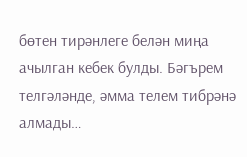бөтен тирәнлеге белән миңа ачылган кебек булды. Бәгърем телгәләнде, әмма телем тибрәнә алмады…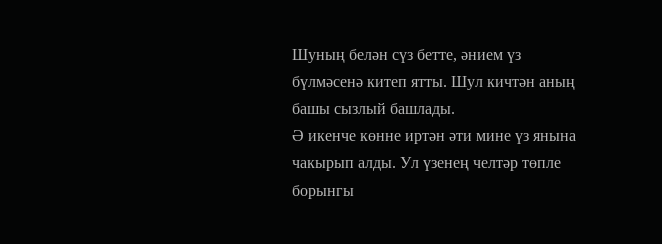Шуның белән сүз бетте, әнием үз бүлмәсенә китеп ятты. Шул кичтән аның башы сызлый башлады.
Ә икенче көнне иртән әти мине үз янына чакырып алды. Ул үзенең челтәр төпле борынгы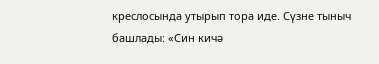креслосында утырып тора иде. Сүзне тыныч башлады: «Син кичә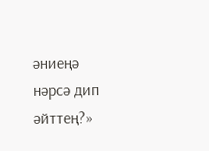әниеңә нәрсә дип әйттең?»